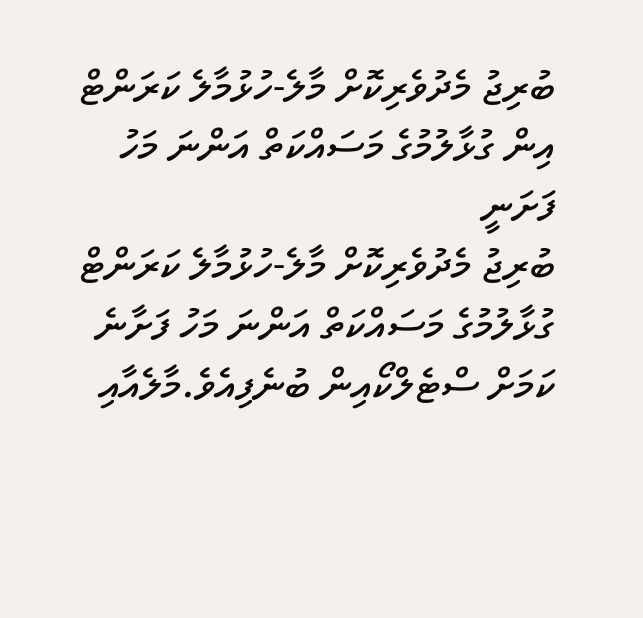ބުރިޖު މެދުވެރިކޮށް މާލެ-ހުޅުމާލެ ކަރަންޓް އިން ގުޅާލުމުގެ މަސައްކަތް އަންނަ މަހު ފަށަނީ
ބުރިޖު މެދުވެރިކޮށް މާލެ-ހުޅުމާލެ ކަރަންޓް ގުޅާލުމުގެ މަސައްކަތް އަންނަ މަހު ފަށާނެ ކަމަށް ސްޓެލްކޯއިން ބުނެފިއެވެ.މާލެއާއި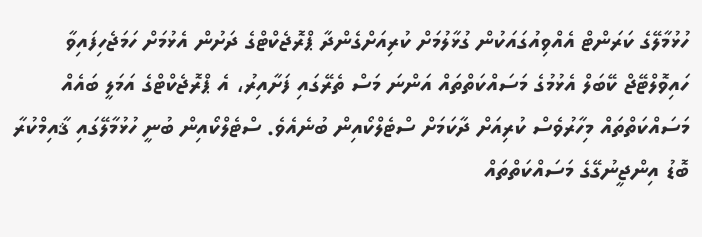ހުޅުމާލޭގެ ކަރަންޓް އެއްވިއުގައަކުން ގުޅާލުމަށް ކުރިއަށްގެންދާ ޕްރޮޖެކްޓްގެ ދަށުން އެޅުމަށް ހަމަޖެހިފައިވާ ހައިވޮލްޓޭޖް ކޭބަލް އެޅުމުގެ މަސައްކަތްތައް އަންނަ މަސް ތެރޭގައި ފަށާއިރު، އެ ޕްރޮޖެކްޓްގެ އަމަލީ ބައެއް މަސައްކަތްތައް މިހާރުވެސް ކުރިއަށް ދާކަމަށް ސްޓެލްކޯއިން ބުނެއެވެ. ސްޓެލްކޯއިން ބުނީ ހުޅުމާލޭގައި ޤާއިމްކުރާ ބޮޑު އިންޖީނުގޭގެ މަސައްކަތްތައް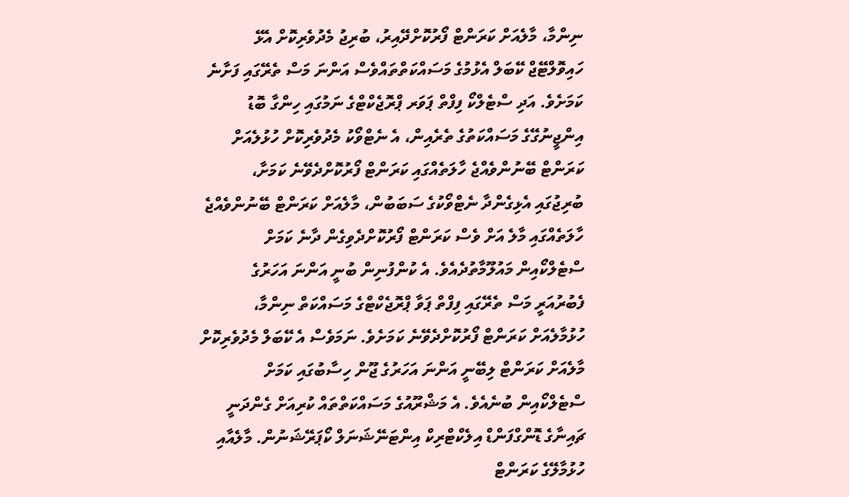ނިންމާ، މާލެއަށް ކަރަންޓް ފޯރުކޮށްދޭއިރު، ބުރިޖު މެދުވެރިކޮށް އެޅޭ ހައިވޮލްޓޭޖް ކޭބަލް އެޅުމުގެ މަސައްކަތްތައްވެސް އަންނަ މަސް ތެރޭގައި ފަށާނެ ކަމަށެވެ. އަދި ސްޓެލްކޯ ފިފްތް ޕަވަރ ޕްރޮޖެކްޓްގެ ނަމުގައި ހިންގާ ބޮޑު އިންޖީނުގޭގެ މަސައްކަތުގެ ތެރެއިން، އެ ނެޓްވޯކު މެދުވެރިކޮށް ހުޅުލެއަށް ކަރަންޓް ބޭނުންވެއްޖެ ހާލަތެއްގައި ކަރަންޓް ފޯރުކޮށްދެވޭނެ ކަމަށާ، ބުރިޖުގައި އެޅިގެންދާ ނެޓްވޯކުގެ ސަބަބުން، މާލެއަށް ކަރަންޓް ބޭނުންވެއްޖެ ހާލަތެއްގައި މާލެ އަށް ވެސް ކަރަންޓް ފޯރުކޮށްދެވިގެން ދާނެ ކަމަށް ސްޓެލްކޯއިން މައުލޫމާތުދެއެވެ. އެ ކުންފުނިން ބުނީ އަންނަ އަހަރުގެ ފެބުރުއަރީ މަސް ތެރޭގައި ފިފްތް ޕަވާ ޕްރޮޖެކްޓްގެ މަސައްކަތް ނިންމާ، ހުޅުމާލެއަށް ކަރަންޓް ފޯރުކޮށްދެވޭނެ ކަމަށެވެ. ނަމަވެސް އެ ކޭބަލް މެދުވެރިކޮށް މާލެއަށް ކަރަންޓް ލިބޭނީ އަންނަ އަހަރުގެ ޖޫން ހިސާބުގައި ކަމަށް ސްޓެލްކޯއިން ބުނެއެވެ. އެ މަޝްރޫއުގެ މަސައްކަތްތައް ކުރިއަށް ގެންދަނީ ޗައިނާގެ ޑޮންގްފަންޑް އިލެކްޓްރިކް އިންޓަނޭޝަނަލް ކޯޕަރޭޝަނުން. މާލެއާއި ހުޅުމާލޭގެ ކަރަންޓް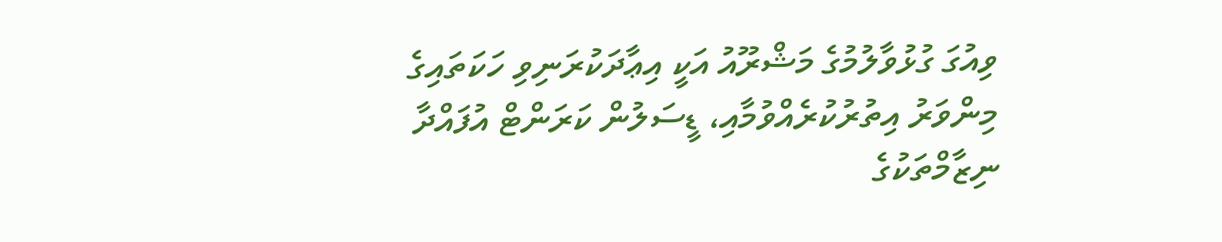ވިއުގަ ގުޅުވާލުމުގެ މަޝްރޫއު އަކީ އިޢާދަކުރަނިވި ހަކަތައިގެ މިންވަރު އިތުރުކުރެއްވުމާއި، ޑީސަލުން ކަރަންޓް އުފައްދާ ނިޒާމްތަކުގެ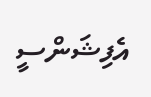އެފިޝަންސީ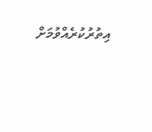އިތުރުކުރެއްވުމަށް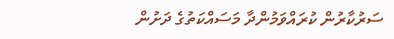ސަރުކާރުން ކުރައްވަމުންދާ މަސައްކަތުގެ ދަށުން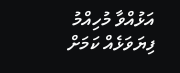އަޅުއްވާ މުހިއްމު ފިޔަވަޅެއް ކަމަށް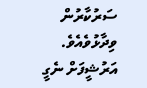ސަރުކާރުން ވިދާޅުވެއެވެ.
އަރުޝީފަށް ނެގީ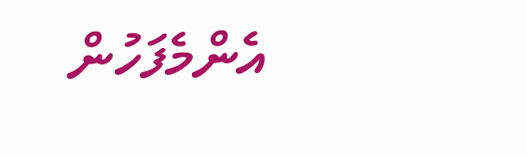އެންމެފަހުން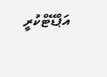އަޕްޑޭޓްކުރީ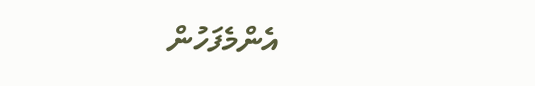އެންމެފަހުން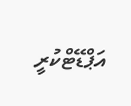އަޕްޑޭޓްކުރީ